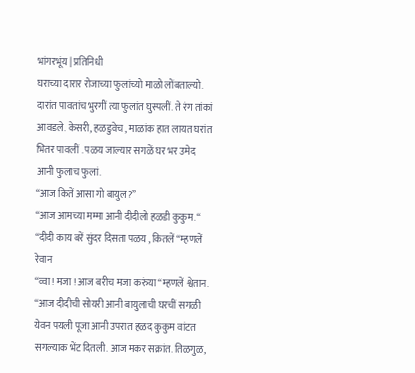भांगरभूंय | प्रतिनिधी
घराच्या दारार रोजाच्या फुलांच्यो माळो लोंबताल्यो. दारांत पावतांच भुरगीं त्या फुलांत घुस्पलीं. ते रंग तांकां आवडले. केसरी, हळडुवेच , माळांक हात लायत घरांत भितर पावलीं . पळय जाल्यार सगळें घर भर उमेद आनी फुलाच फुलां.
“आज कितें आसा गो बायुल?”
“आज आमच्या मम्मा आनी दीदीलो हळडी कुकुम. “
“दीदी काय बरें सुंदर दिसता पळय , कितलें “म्हणलें रेवान
“व्वा ! मजा ! आज बरीच मजा करुंया “म्हणलें श्वेतान.
“आज दीदीची सोयरी आनी बायुलाची घरचीं सगळी येवन पयली पूजा आनी उपरात हळद कुकुम वांटत सगल्याक भेंट दितली. आज मकर सक्रांत. तिळगुळ,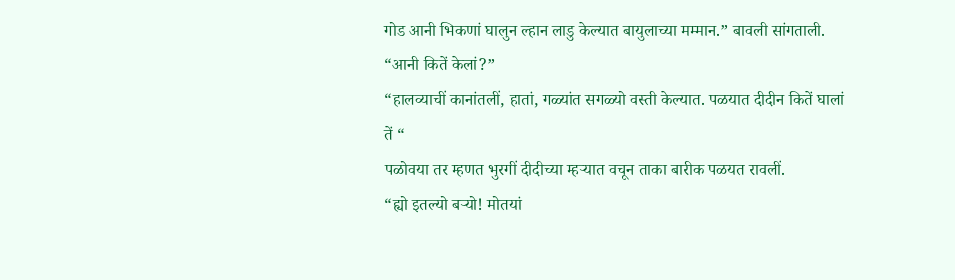गोड आनी भिकणां घालुन ल्हान लाडु केल्यात बायुलाच्या मम्मान.” बावली सांगताली.
“आनी कितें केलां?”
“हालव्याचीं कानांतलीं, हातां, गळ्यांत सगळ्यो वस्ती केल्यात. पळयात दीदीन कितें घालां तें “
पळोवया तर म्हणत भुरगीं दीदीच्या म्हऱ्यात वचून ताका बारीक पळयत रावलीं.
“ह्यो इतल्यो बऱ्यो! मोतयां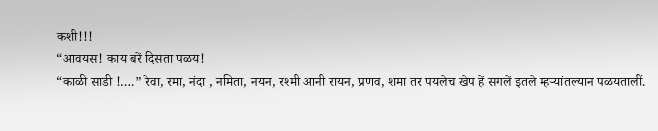कशी!!!
“आवयस! काय बरें दिसता पळय!
“काळी साडी !….” रेवा, रमा, नंदा , नमिता, नयन, रश्मी आनी रायन, प्रणव, शमा तर पयलेच खेप हें सगलें इतले म्हऱ्यांतल्यान पळयतालीं.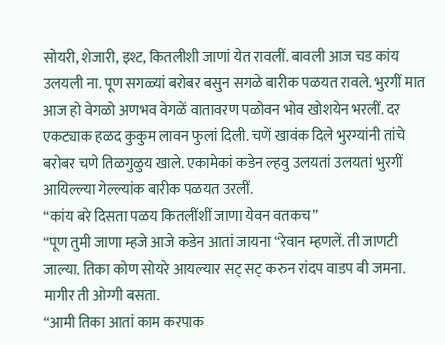सोयरी, शेजारी, इश्ट, कितलीशी जाणां येत रावलीं. बावली आज चड कांय उलयली ना. पूण सगळ्यां बरोबर बसुन सगळे बारीक पळयत रावले. भुरगीं मात आज हो वेगळो अणभव वेगळें वातावरण पळोवन भोव खोशयेन भरलीं. दर एकट्याक हळद कुकुम लावन फुलां दिली. चणें खावंक दिले भुरग्यांनी तांचे बरोबर चणे तिळगुळुय खाले. एकामेकां कडेन ल्हवु उलयतां उलयतां भुरगीं आयिल्ल्या गेल्ल्यांक बारीक पळयत उरलीं.
“कांय बरे दिसता पळय कितलींशीं जाणा येवन वतकच”
“पूण तुमी जाणा म्हजे आजे कडेन आतां जायना “रेवान म्हणलें. ती जाणटी जाल्या. तिका कोण सोयरे आयल्यार सट् सट् करुन रांदप वाडप बी जमना. मागीर ती ओग्गी बसता.
“आमी तिका आतां काम करपाक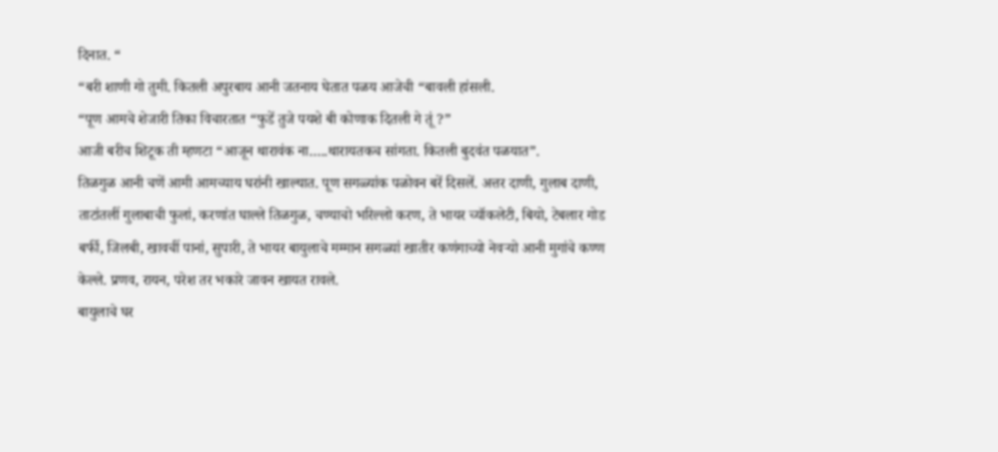दिनात. “
“बरी शाणी गो तुमी. कितली अपुरबाय आनी जतनाय घेतात पळय आजेची “बावली हांसली.
“पूण आमचे शेजारी तिका विचारतात “फुडें तुजे पयशे बी कोणाक दितली गे तूं ?”
आजी बरीच शिटूक ती म्हणटा “आजून थारावंक ना…..थारायतकच सांगता. कितली बुदवंत पळयात”.
तिळगुळ आनी चणें आमी आमच्याय घरांनी खाल्यात. पूण सगळ्यांक पळोवन बरें दिसलें. अत्तर दाणी, गुलाब दाणी, ताटांतलीं गुलाबाची फुलां, करणांत घाल्ले तिळगुळ, चण्याचो भरिल्लो करण, ते भायर च्यॉकलेटी, बियो, टेबलार गोड बर्फी, जिलबी, खावचीं पानां, सुपारी, ते भायर बायुलाचे मम्मान सगळ्यां खातीर कणंगाच्यो नेवऱ्यो आनी मुगांचे कण्ण केल्ले. प्रणव, रायन, परेश तर भकारे जावन खायत रावले.
बायुलाचे घर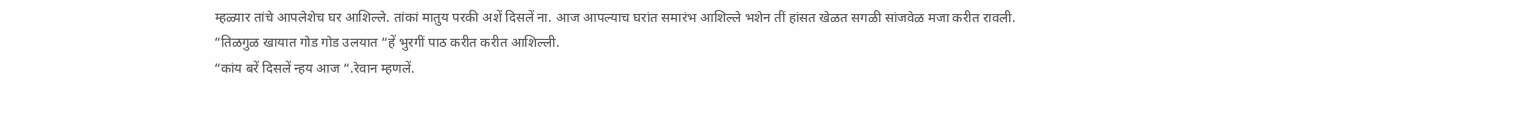म्हळ्यार तांचे आपलेशेच घर आशिल्ले. तांकां मातुय परकी अशें दिसलें ना. आज आपल्याच घरांत समारंभ आशिल्ले भशेन तीं हांसत खेळत सगळी सांजवेळ मजा करीत रावली.
“तिळगुळ खायात गोड गोड उलयात “हें भुरगीं पाठ करीत करीत आशिल्ली.
“कांय बरें दिसलें न्हय आज “.रेवान म्हणलें.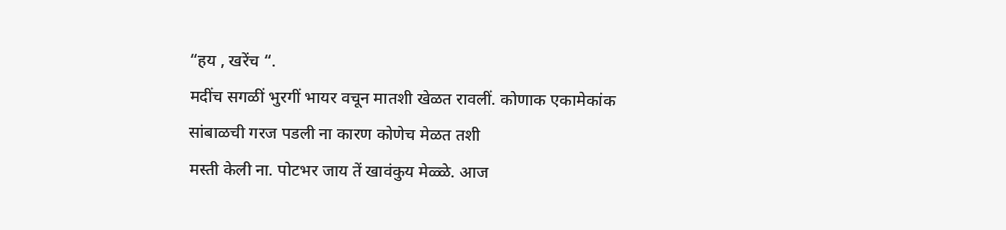“हय , खरेंच “.
मदींच सगळीं भुरगीं भायर वचून मातशी खेळत रावलीं. कोणाक एकामेकांक सांबाळची गरज पडली ना कारण कोणेच मेळत तशी
मस्ती केली ना. पोटभर जाय तें खावंकुय मेळ्ळे. आज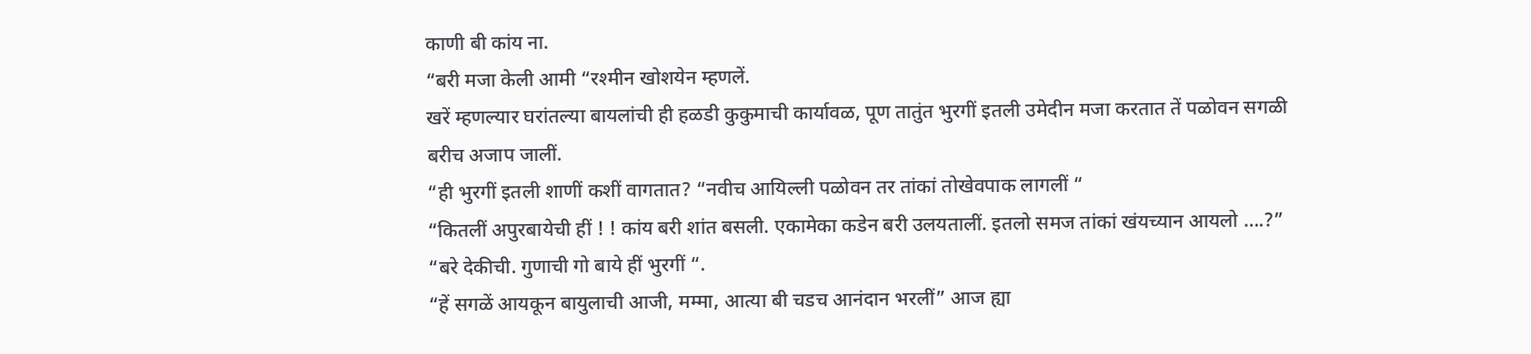काणी बी कांय ना.
“बरी मजा केली आमी “रश्मीन खोशयेन म्हणलें.
खरें म्हणल्यार घरांतल्या बायलांची ही हळडी कुकुमाची कार्यावळ, पूण तातुंत भुरगीं इतली उमेदीन मजा करतात तें पळोवन सगळी
बरीच अजाप जालीं.
“ही भुरगीं इतली शाणीं कशीं वागतात? “नवीच आयिल्ली पळोवन तर तांकां तोखेवपाक लागलीं “
“कितलीं अपुरबायेची हीं ! ! कांय बरी शांत बसली. एकामेका कडेन बरी उलयतालीं. इतलो समज तांकां खंयच्यान आयलो ….?”
“बरे देकीची. गुणाची गो बाये हीं भुरगीं “.
“हें सगळें आयकून बायुलाची आजी, मम्मा, आत्या बी चडच आनंदान भरलीं” आज ह्या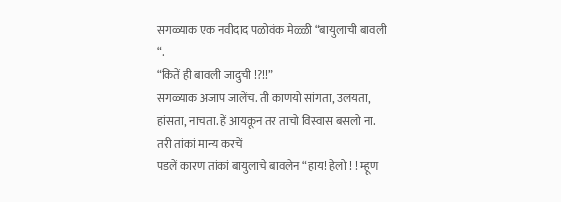सगळ्याक एक नवीदाद पळोवंक मेळ्ळी “बायुलाची बावली “.
“कितें ही बावली जादुची !?!!”
सगळ्याक अजाप जालेंच. ती काणयो सांगता, उलयता, हांसता, नाचता. हें आयकून तर ताचो विस्वास बसलो ना. तरी तांकां मान्य करचें
पडलें कारण तांकां बायुलाचे बावलेन “हाय! हेलो ! ! म्हूण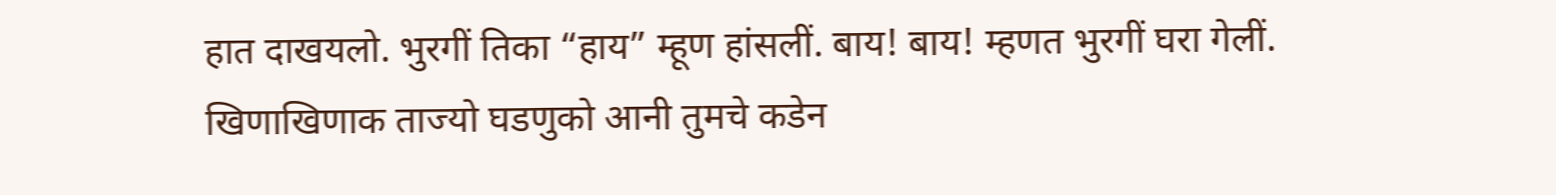हात दाखयलो. भुरगीं तिका “हाय” म्हूण हांसलीं. बाय! बाय! म्हणत भुरगीं घरा गेलीं.
खिणाखिणाक ताज्यो घडणुको आनी तुमचे कडेन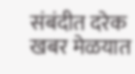संबंदीत दरेक खबर मेळयात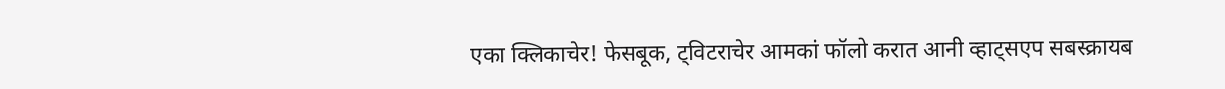एका क्लिकाचेर! फेसबूक, ट्विटराचेर आमकां फॉलो करात आनी व्हाट्सएप सबस्क्रायब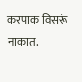करपाक विसरूं नाकात.